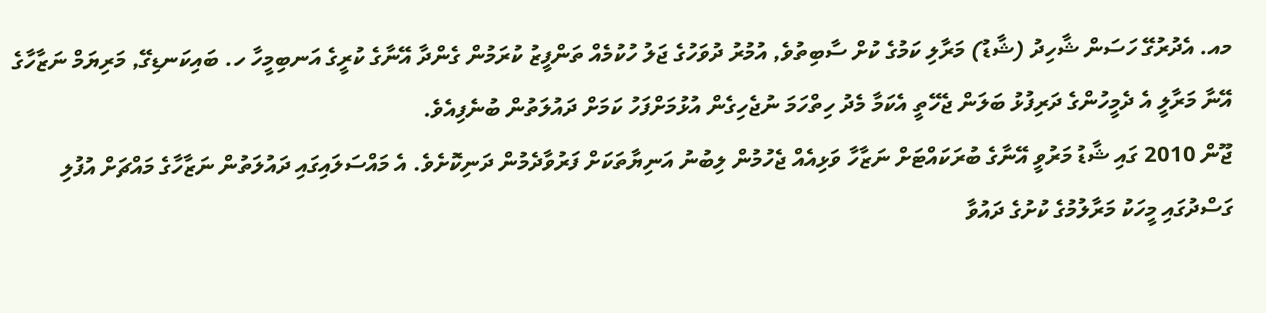މއ. އެދުރުގޭ ހަސަން ޝާހިދު (ޝާޑު) މަރާލި ކަމުގެ ކުށް ސާބިތުވެ, އުމުރު ދުވަހުގެ ޖަލު ހުކުމެއް ތަންފީޒު ކުރަމުން ގެންދާ އޭނާގެ ކުރީގެ އަނބިމީހާ ހ. ބައިކަނޑިގޭ, މަރިޔަމް ނަޒާހާގެ އޭނާ މަރާލީ އެ ދެމީހުންގެ ދަރިފުޅު ބަލަން ޖެހޭތީ އެކަމާ މެދު ހިތްހަމަ ނުޖެހިގެން އުޅުމަށްފަހު ކަމަށް ދައުލަތުން ބުނެފިއެވެ.
ޖޫން 2010 ގައި ޝާޑު މަރުވީ އޭނާގެ ބުރަކައްޓަށް ނަޒާހާ ވަޅިއެއް ޖެހުމުން ލިބުނު އަނިޔާތަކަށް ފަރުވާދެމުން ދަނިކޮށެވެ. އެ މައްސަލައިގައި ދައުލަތުން ނަޒާހާގެ މައްޗަށް އުފުލި ގަސްދުގައި މީހަކު މަރާލުމުގެ ކުށުގެ ދައުވާ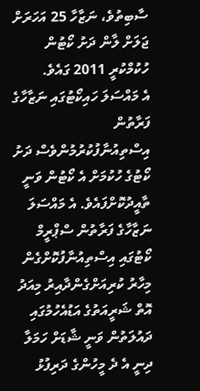ސާބިތުވެ، ނަޒާހާ 25 އަހަރަށް ޖަލަށް ލާން ދަށު ކޯޓުން ހުކުމްކުރީ 2011 ގައެވެ.
އެ މައްސަލަ ހައިކޯޓުގައި ނަޒާހާގެ ފަރާތުން އިސްތިއުނާފުކުރުމުންވެސް ދަށު ކޯޓުގެ ހުކުމަށް އެ ކޯޓުން ވަނީ ތާއީދުކޮށްފައެވެ. އެ މައްސަލަ ނަޒާހާގެ ފަރާތުން ސްޕްރީމް ކޯޓުގައި އިސްތިއުނާފުކޮށްގެން މިހާރު ކުރިއަށްގެންދާއިރު މިއަދު އޮތް ޝަރީއަތުގެ އަޑުއެހުމުގައި ދައުލަތުން ވަނީ ޝާޑަށް ހަމަލާ ދިނީ އެ ދެ މީހުންގެ ދަރިފުޅު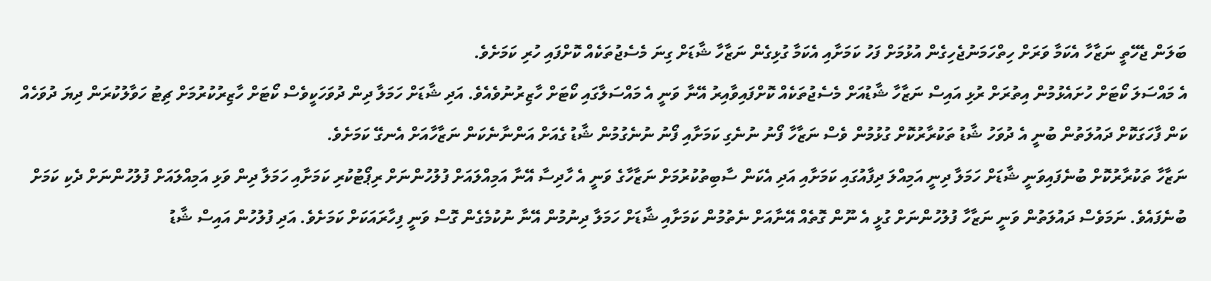ބަލަން ޖެހޭތީ ނަޒާހާ އެކަމާ ވަރަށް ހިތްހަމަނުޖެހިގެން އުޅުމަށް ފަހު ކަމަށާއި އެކަމާ ގުޅިގެން ނަޒާހާ ޝާޑަށް ގިނަ މެސެޖުތަކެއް ކޮށްފައި ހުރި ކަމަށެވެ.
އެ މައްސަލަ ކޯޓަށް ހުށައެޅުމުން އިތުރަށް ރުޅި އައިސް ނަޒާހާ ޝާޑުއަށް މެސެޖުތަކެއް ކޮށްފައިވާއިރު އޭނާ ވަނީ އެ މައްސަލާގައި ކޯޓަށް ހާޒިރުނުވެއެވެ. އަދި ޝާޑަށް ހަމަލާ ދިން ދުވަހަކީވެސް ކޯޓަށް ހާޒިރުކުރުމަށް ޗިޓު ހަވާލުކުރަން ދިޔަ ދުވަހެއް ކަން ފާހަގަކޮށް ދައުލަތުން ބުނީ އެ ދުވަހު ޝާޑު ތަކުރާރުކޮށް ގުޅުމުން ވެސް ނަޒާހާ ފޯނު ނުނެގި ކަމަށާއި ފޯނު ނުނެގުމުން ޝާޑު ގެއަށް އަންނާނެކަން ނަޒާހާއަށް އެނގޭ ކަމަށެވެ.
ނަޒާހާ ތަކުރާރުކޮށް ބުނެފައިވަނީ ޝާޑަށް ހަމަލާ ދިނީ އަމިއްލަ ދިފާއުގައި ކަމަށާއި އަދި އެކަން ސާބިތުކުރުމަށް ނަޒާހާގެ ވަނީ އެ ހާދިސާ އޭނާ އަމިއްލައަށް ފުލުހުންނަށް ރިޕޯޓުކުރި ކަމަށާއި ހަމަލާ ދިން ވަޅި އަމިއްލައަށް ފުލުހުންނަށް ދެކި ކަމަށް ބުނެފައެވެ. ނަމަވެސް ދައުލަތުން ވަނީ ނަޒާހާ ފުލުހުންނަށް ގުޅީ އެ ނޫން ގޮތެއް އޭނާއަށް ނެތުމުން ކަމަށާއި ޝާޑަށް ހަމަލާ ދިނުމުން އޭނާ ނުކުމެގެން ގޮސް ވަނީ ފިހާރައަކަށް ކަމަށެވެ. އަދި ފުލުހުން އައިސް ޝާޑު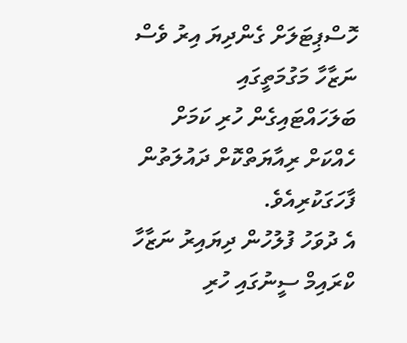ހޮސްޕިޓަލަށް ގެންދިޔަ އިރު ވެސް ނަޒާހާ މަގުމަތީގައި ބަލަހައްޓައިގެން ހުރި ކަމަށް ހެއްކަށް ރިއާޔަތްކޮށް ދައުލަތުން ފާހަގަކުރިއެވެ.
އެ ދުވަހު ފުލުހުން ދިޔައިރު ނަޒާހާ ކްރައިމް ސީނުގައި ހުރި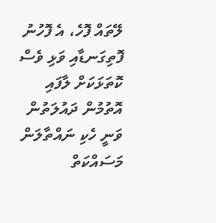ލޭތައް ފޮހެ، އެ ފޮހުނު ފޮތިގަނޑާއި ވަޅި ވެސް ކޮތަޅަކަށް ލާފައި އޮތުމުން ދައުލަތުން ވަނީ ހެކި ނައްތާލަން މަސައްކަތް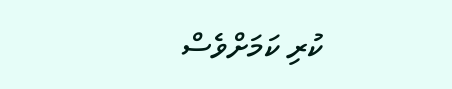ކުރި ކަމަށްވެސް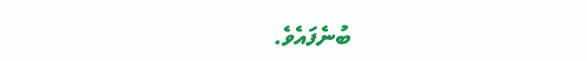ބުނެފައެވެ.